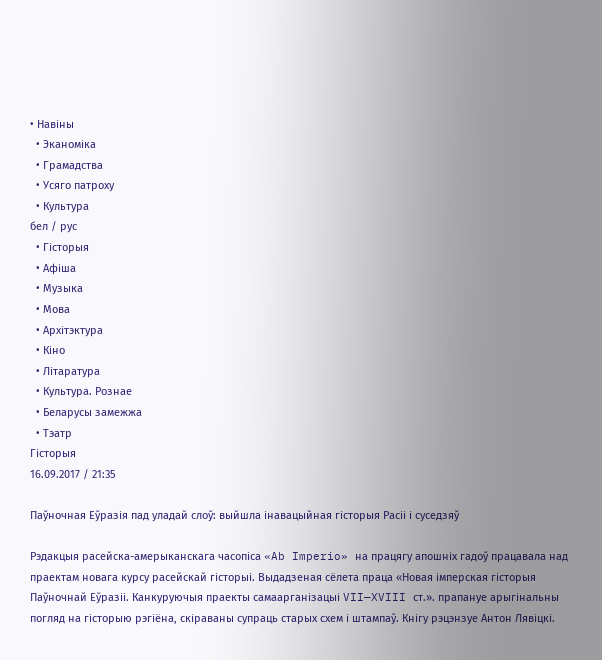• Навіны
  • Эканоміка
  • Грамадства
  • Усяго патроху
  • Культура
бел / рус
  • Гісторыя
  • Афіша
  • Музыка
  • Мова
  • Архітэктура
  • Кіно
  • Літаратура
  • Культура. Рознае
  • Беларусы замежжа
  • Тэатр
Гісторыя
16.09.2017 / 21:35

Паўночная Еўразія пад уладай слоў: выйшла інавацыйная гісторыя Расіі і суседзяў

Рэдакцыя расейска-амерыканскага часопіса «Ab Imperio» на працягу апошніх гадоў працавала над праектам новага курсу расейскай гісторыі. Выдадзеная сёлета праца «Новая імперская гісторыя Паўночнай Еўразіі. Канкуруючыя праекты самаарганізацыі VII—XVIII ст.». прапануе арыгінальны погляд на гісторыю рэгіёна, скіраваны супраць старых схем і штампаў. Кнігу рэцэнзуе Антон Лявіцкі.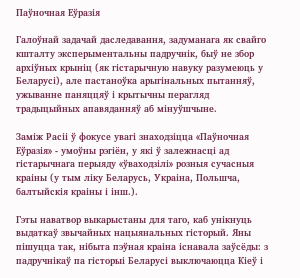Паўночная Еўразія

Галоўнай задачай даследавання, задуманага як свайго кшталту эксперыментальны падручнік, быў не збор архіўных крыніц (як гістарычную навуку разумеюць у Беларусі), але пастаноўка арыгінальных пытанняў, ужыванне паняццяў і крытычны перагляд традыцыйных апавяданняў аб мінуўшчыне.

Заміж Расіі ў фокусе увагі знаходзіцца «Паўночная Еўразія» - умоўны рэгіён, у які ў залежнасці ад гістарычнага перыяду «ўваходзілі» розныя сучасныя краіны (у тым ліку Беларусь, Украіна, Польшча, балтыйскія краіны і інш.).

Гэты наватвор выкарыстаны для таго, каб унікнуць выдаткаў звычайных нацыянальных гісторый. Яны пішуцца так, нібыта пэўная краіна існавала заўсёды: з падручнікаў па гісторыі Беларусі выключаюцца Кіеў і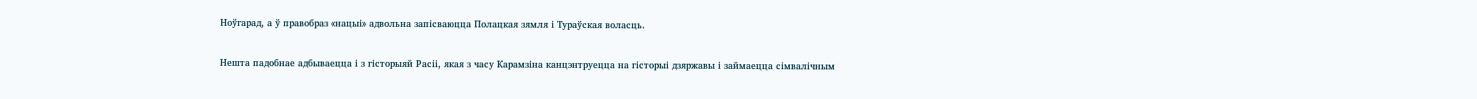Ноўгарад, а ў правобраз «нацыі» адвольна запісваюцца Полацкая зямля і Тураўская воласць.

Нешта падобнае адбываецца і з гісторыяй Расіі, якая з часу Карамзіна канцэнтруецца на гісторыі дзяржавы і займаецца сімвалічным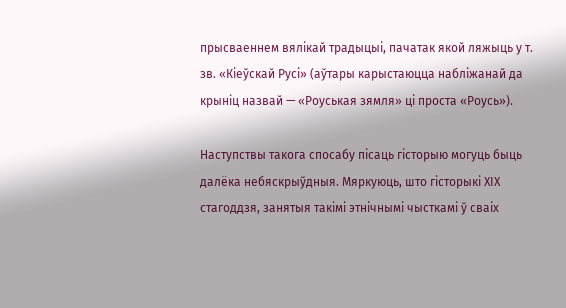прысваеннем вялікай традыцыі, пачатак якой ляжыць у т. зв. «Кіеўскай Русі» (аўтары карыстаюцца набліжанай да крыніц назвай — «Роуськая зямля» ці проста «Роусь»).

Наступствы такога спосабу пісаць гісторыю могуць быць далёка небяскрыўдныя. Мяркуюць, што гісторыкі ХІХ стагоддзя, занятыя такімі этнічнымі чысткамі ў сваіх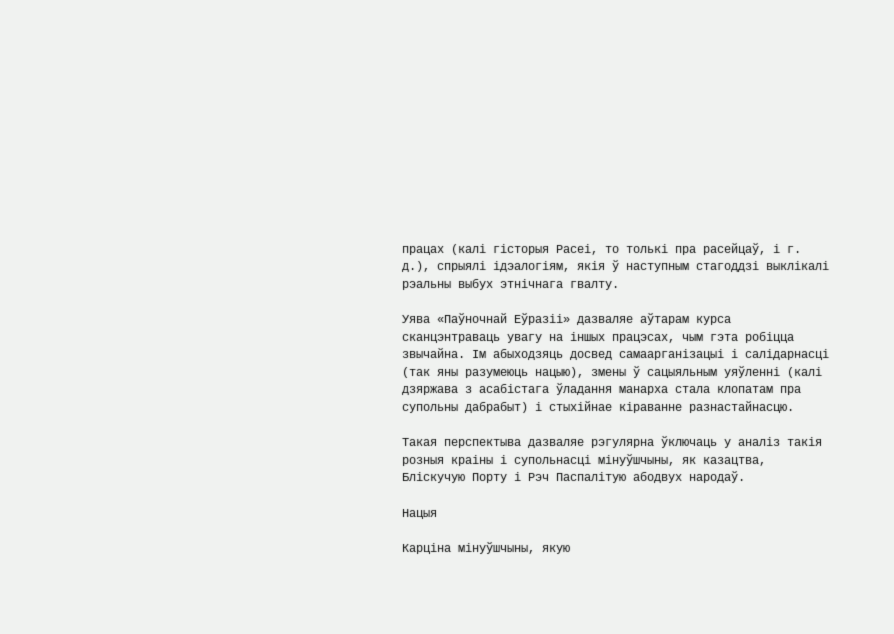працах (калі гісторыя Расеі, то толькі пра расейцаў, і г. д.), спрыялі ідэалогіям, якія ў наступным стагоддзі выклікалі рэальны выбух этнічнага гвалту.

Уява «Паўночнай Еўразіі» дазваляе аўтарам курса сканцэнтраваць увагу на іншых працэсах, чым гэта робіцца звычайна. Ім абыходзяць досвед самаарганізацыі і салідарнасці (так яны разумеюць нацыю), змены ў сацыяльным уяўленні (калі дзяржава з асабістага ўладання манарха стала клопатам пра супольны дабрабыт) і стыхійнае кіраванне разнастайнасцю.

Такая перспектыва дазваляе рэгулярна ўключаць у аналіз такія розныя краіны і супольнасці мінуўшчыны, як казацтва, Бліскучую Порту і Рэч Паспалітую абодвух народаў.

Нацыя

Карціна мінуўшчыны, якую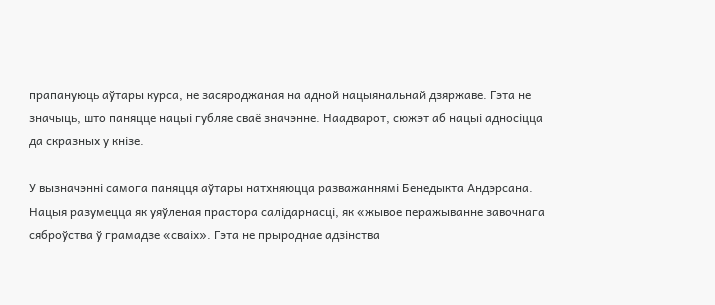прапануюць аўтары курса, не засяроджаная на адной нацыянальнай дзяржаве. Гэта не значыць, што паняцце нацыі губляе сваё значэнне. Наадварот, сюжэт аб нацыі адносіцца да скразных у кнізе.

У вызначэнні самога паняцця аўтары натхняюцца разважаннямі Бенедыкта Андэрсана. Нацыя разумецца як уяўленая прастора салідарнасці, як «жывое перажыванне завочнага сяброўства ў грамадзе «сваіх». Гэта не прыроднае адзінства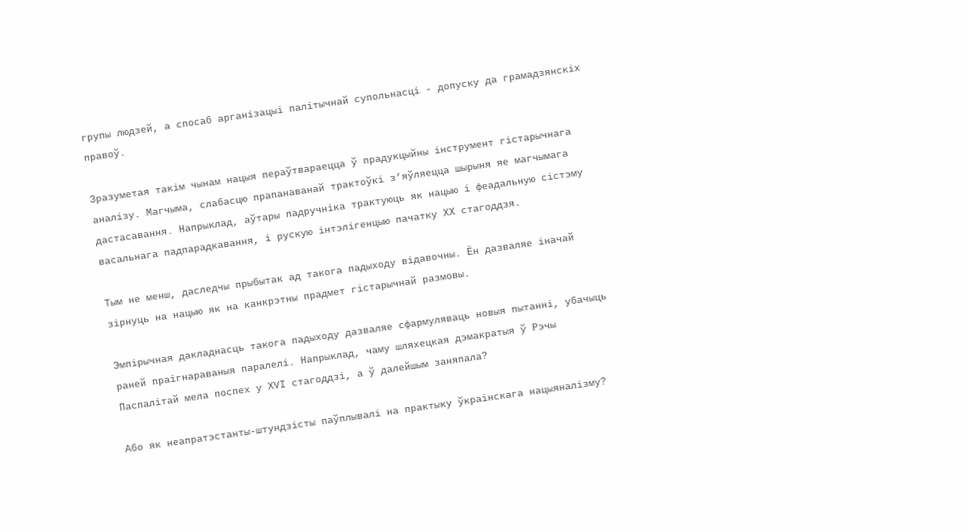групы людзей, а спосаб арганізацыі палітычнай супольнасці - допуску да грамадзянскіх правоў.

Зразуметая такім чынам нацыя пераўтвараецца ў прадукцыйны інструмент гістарычнага аналізу. Магчыма, слабасцю прапанаванай трактоўкі з’яўляецца шырыня яе магчымага дастасавання. Напрыклад, аўтары падручніка трактуюць як нацыю і феадальную сістэму васальнага падпарадкавання, і рускую інтэлігенцыю пачатку ХХ стагоддзя.

Тым не менш, даследчы прыбытак ад такога падыходу відавочны. Ён дазваляе іначай зірнуць на нацыю як на канкрэтны прадмет гістарычнай размовы.

Эмпірычная дакладнасць такога падыходу дазваляе сфармуляваць новыя пытанні, убачыць раней праігнараваныя паралелі. Напрыклад, чаму шляхецкая дэмакратыя ў Рэчы Паспалітай мела поспех у XVІ стагоддзі, а ў далейшым заняпала?

Або як неапратэстанты-штундзісты паўплывалі на практыку ўкраінскага нацыяналізму?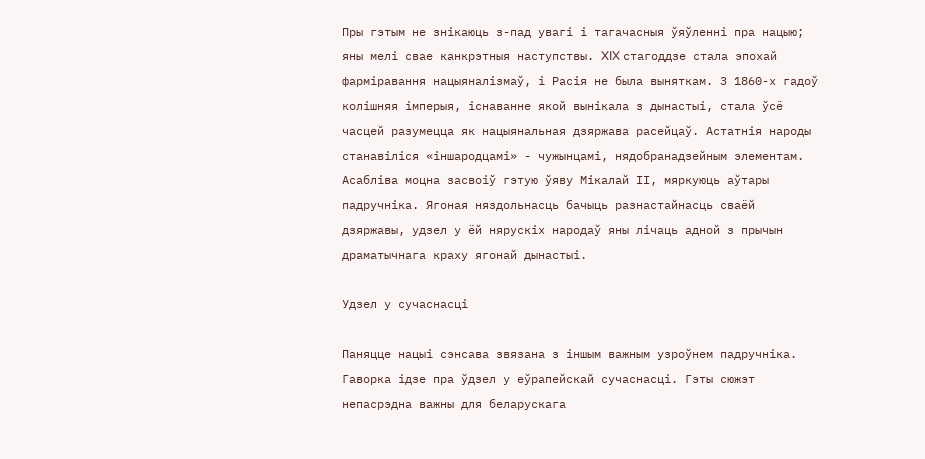Пры гэтым не знікаюць з-пад увагі і тагачасныя ўяўленні пра нацыю; яны мелі свае канкрэтныя наступствы. XIX стагоддзе стала эпохай фарміравання нацыяналізмаў, і Расія не была выняткам. З 1860-х гадоў колішняя імперыя, існаванне якой вынікала з дынастыі, стала ўсё часцей разумецца як нацыянальная дзяржава расейцаў. Астатнія народы станавіліся «іншародцамі» - чужынцамі, нядобранадзейным элементам. Асабліва моцна засвоіў гэтую ўяву Мікалай ІІ, мяркуюць аўтары падручніка. Ягоная няздольнасць бачыць разнастайнасць сваёй дзяржавы, удзел у ёй нярускіх народаў яны лічаць адной з прычын драматычнага краху ягонай дынастыі.

Удзел у сучаснасці

Паняцце нацыі сэнсава звязана з іншым важным узроўнем падручніка. Гаворка ідзе пра ўдзел у еўрапейскай сучаснасці. Гэты сюжэт непасрэдна важны для беларускага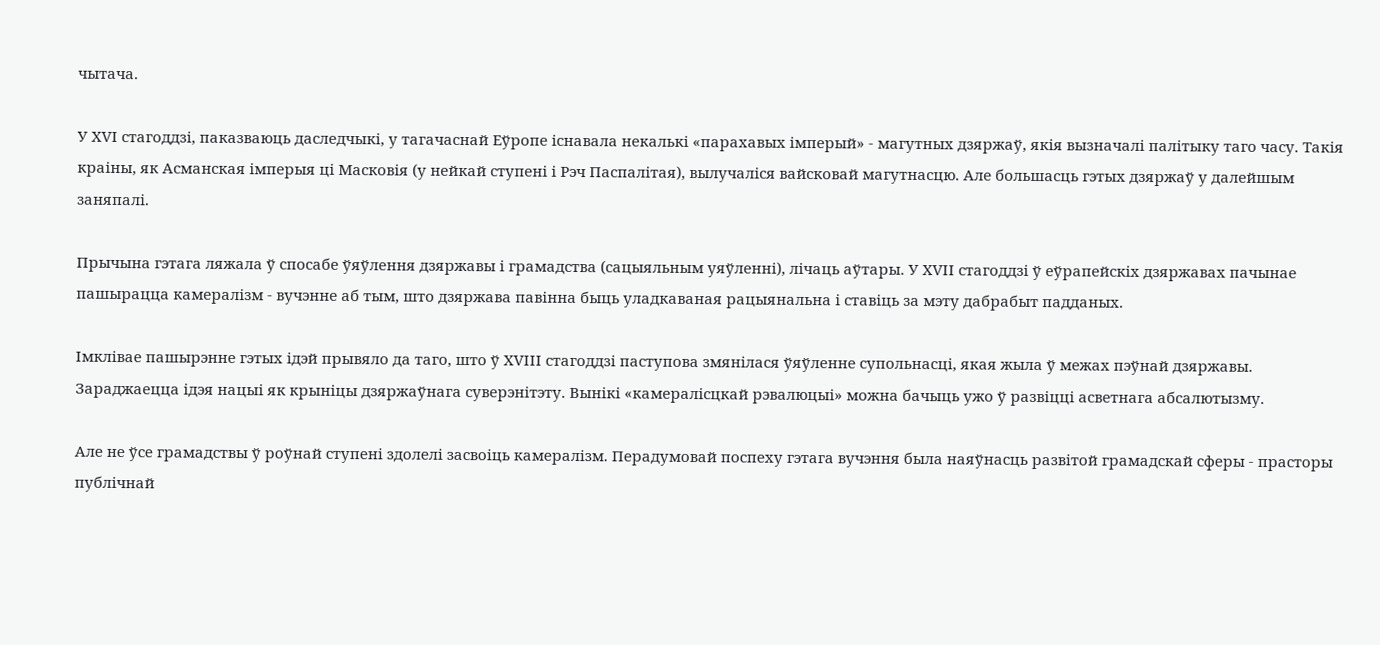чытача.

У XVІ стагоддзі, паказваюць даследчыкі, у тагачаснай Еўропе існавала некалькі «парахавых імперый» - магутных дзяржаў, якія вызначалі палітыку таго часу. Такія краіны, як Асманская імперыя ці Масковія (у нейкай ступені і Рэч Паспалітая), вылучаліся вайсковай магутнасцю. Але большасць гэтых дзяржаў у далейшым заняпалі.

Прычына гэтага ляжала ў спосабе ўяўлення дзяржавы і грамадства (сацыяльным уяўленні), лічаць аўтары. У ХVІІ стагоддзі ў еўрапейскіх дзяржавах пачынае пашырацца камералізм - вучэнне аб тым, што дзяржава павінна быць уладкаваная рацыянальна і ставіць за мэту дабрабыт падданых.

Імклівае пашырэнне гэтых ідэй прывяло да таго, што ў ХVІІІ стагоддзі паступова змянілася ўяўленне супольнасці, якая жыла ў межах пэўнай дзяржавы. Зараджаецца ідэя нацыі як крыніцы дзяржаўнага суверэнітэту. Вынікі «камералісцкай рэвалюцыі» можна бачыць ужо ў развіцці асветнага абсалютызму.

Але не ўсе грамадствы ў роўнай ступені здолелі засвоіць камералізм. Перадумовай поспеху гэтага вучэння была наяўнасць развітой грамадскай сферы - прасторы публічнай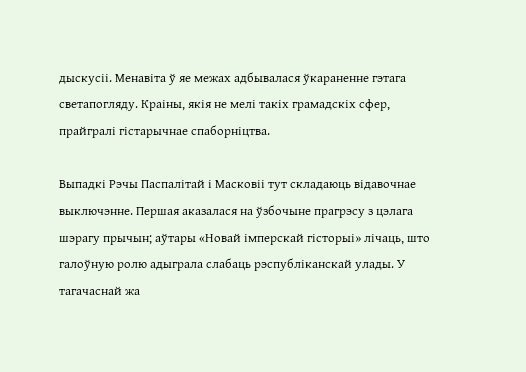дыскусіі. Менавіта ў яе межах адбывалася ўкараненне гэтага светапогляду. Краіны, якія не мелі такіх грамадскіх сфер, прайгралі гістарычнае спаборніцтва.

Выпадкі Рэчы Паспалітай і Масковіі тут складаюць відавочнае выключэнне. Першая аказалася на ўзбочыне прагрэсу з цэлага шэрагу прычын; аўтары «Новай імперскай гісторыі» лічаць, што галоўную ролю адыграла слабаць рэспубліканскай улады. У тагачаснай жа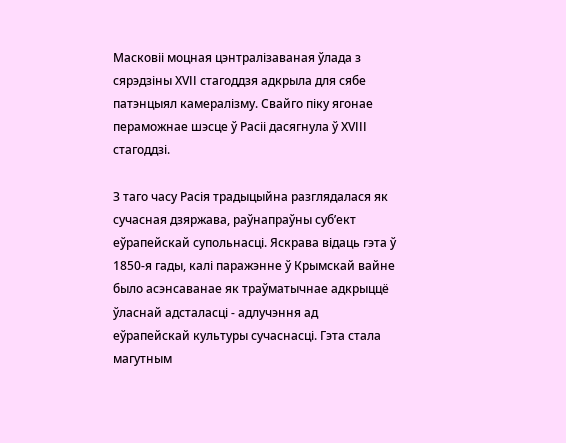Масковіі моцная цэнтралізаваная ўлада з сярэдзіны ХVІІ стагоддзя адкрыла для сябе патэнцыял камералізму. Свайго піку ягонае пераможнае шэсце ў Расіі дасягнула ў XVІІІ стагоддзі.

З таго часу Расія традыцыйна разглядалася як сучасная дзяржава, раўнапраўны суб’ект еўрапейскай супольнасці. Яскрава відаць гэта ў 1850-я гады, калі паражэнне ў Крымскай вайне было асэнсаванае як траўматычнае адкрыццё ўласнай адсталасці - адлучэння ад еўрапейскай культуры сучаснасці. Гэта стала магутным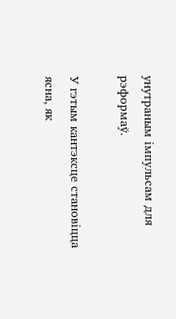унутраным імпульсам для рэформаў.

У гэтым кантэксце становіцца ясна, як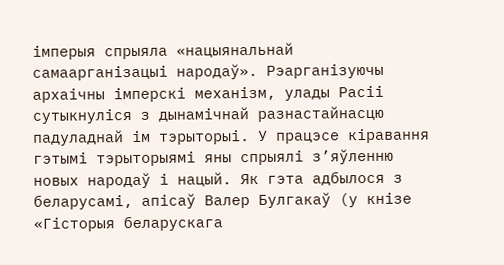імперыя спрыяла «нацыянальнай самаарганізацыі народаў». Рэарганізуючы архаічны імперскі механізм, улады Расіі сутыкнуліся з дынамічнай разнастайнасцю падуладнай ім тэрыторыі. У працэсе кіравання гэтымі тэрыторыямі яны спрыялі з’яўленню новых народаў і нацый. Як гэта адбылося з беларусамі, апісаў Валер Булгакаў (у кнізе «Гісторыя беларускага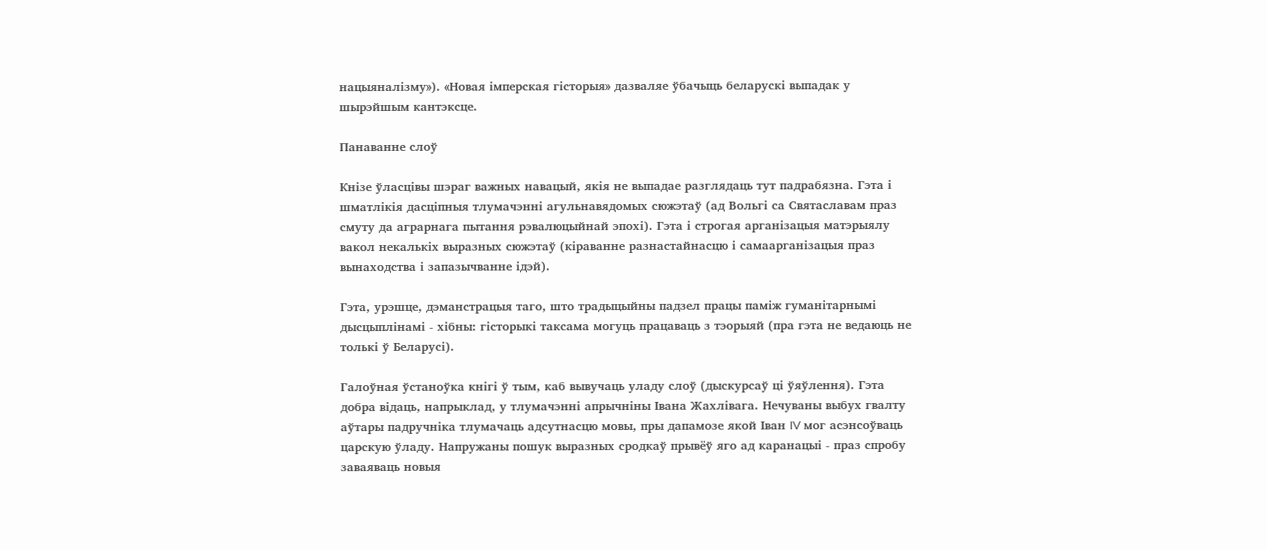нацыяналізму»). «Новая імперская гісторыя» дазваляе ўбачыць беларускі выпадак у шырэйшым кантэксце.

Панаванне слоў

Кнізе ўласцівы шэраг важных навацый, якія не выпадае разглядаць тут падрабязна. Гэта і шматлікія дасціпныя тлумачэнні агульнавядомых сюжэтаў (ад Вольгі са Святаславам праз смуту да аграрнага пытання рэвалюцыйнай эпохі). Гэта і строгая арганізацыя матэрыялу вакол некалькіх выразных сюжэтаў (кіраванне разнастайнасцю і самаарганізацыя праз вынаходства і запазычванне ідэй).

Гэта, урэшце, дэманстрацыя таго, што традыцыйны падзел працы паміж гуманітарнымі дысцыплінамі - хібны: гісторыкі таксама могуць працаваць з тэорыяй (пра гэта не ведаюць не толькі ў Беларусі).

Галоўная ўстаноўка кнігі ў тым, каб вывучаць уладу слоў (дыскурсаў ці ўяўлення). Гэта добра відаць, напрыклад, у тлумачэнні апрычніны Івана Жахлівага. Нечуваны выбух гвалту аўтары падручніка тлумачаць адсутнасцю мовы, пры дапамозе якой Іван IV мог асэнсоўваць царскую ўладу. Напружаны пошук выразных сродкаў прывёў яго ад каранацыі - праз спробу заваяваць новыя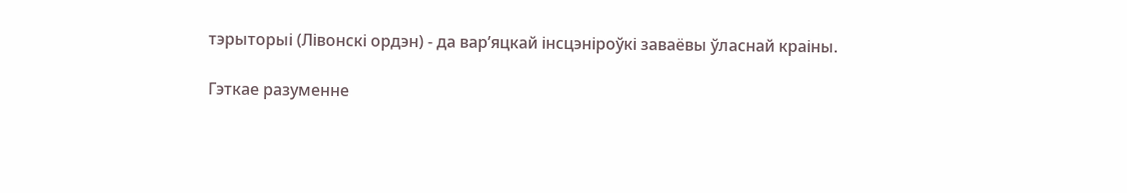тэрыторыі (Лівонскі ордэн) - да вар’яцкай інсцэніроўкі заваёвы ўласнай краіны.

Гэткае разуменне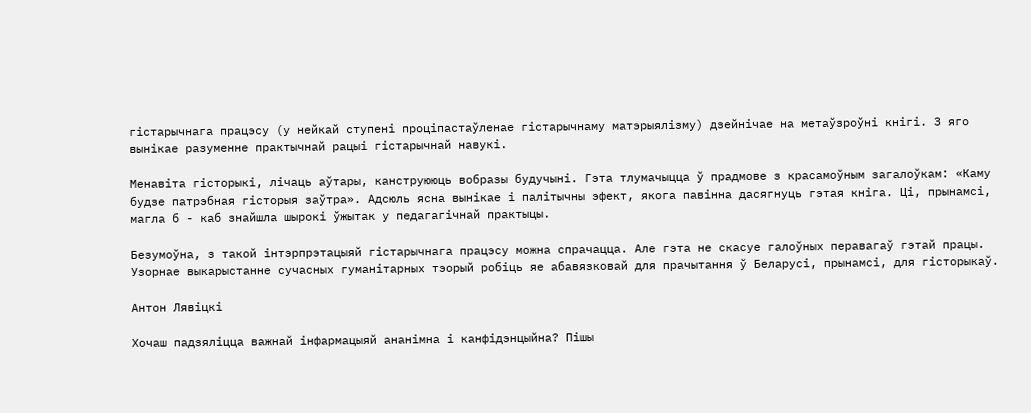гістарычнага працэсу (у нейкай ступені проціпастаўленае гістарычнаму матэрыялізму) дзейнічае на метаўзроўні кнігі. З яго вынікае разуменне практычнай рацыі гістарычнай навукі.

Менавіта гісторыкі, лічаць аўтары, канструююць вобразы будучыні. Гэта тлумачыцца ў прадмове з красамоўным загалоўкам: «Каму будзе патрэбная гісторыя заўтра». Адсюль ясна вынікае і палітычны эфект, якога павінна дасягнуць гэтая кніга. Ці, прынамсі, магла б - каб знайшла шырокі ўжытак у педагагічнай практыцы.

Безумоўна, з такой інтэрпрэтацыяй гістарычнага працэсу можна спрачацца. Але гэта не скасуе галоўных перавагаў гэтай працы. Узорнае выкарыстанне сучасных гуманітарных тэорый робіць яе абавязковай для прачытання ў Беларусі, прынамсі, для гісторыкаў.

Антон Лявіцкі

Хочаш падзяліцца важнай інфармацыяй ананімна і канфідэнцыйна? Пішы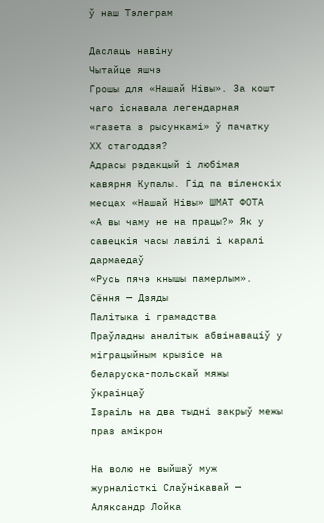ў наш Тэлеграм

Даслаць навіну
Чытайце яшчэ
Грошы для «Нашай Нівы». За кошт чаго існавала легендарная «газета з рысункамі» ў пачатку ХХ стагоддзя?
Адрасы рэдакцый і любімая кавярня Купалы. Гід па віленскіх месцах «Нашай Нівы» ШМАТ ФОТА
«А вы чаму не на працы?» Як у савецкія часы лавілі і каралі дармаедаў
«Русь пячэ кнышы памерлым». Сёння — Дзяды
Палітыка і грамадства
Праўладны аналітык абвінаваціў у міграцыйным крызісе на беларуска-польскай мяжы ўкраінцаў
Ізраіль на два тыдні закрыў межы праз амікрон

На волю не выйшаў муж журналісткі Слаўнікавай — Аляксандр Лойка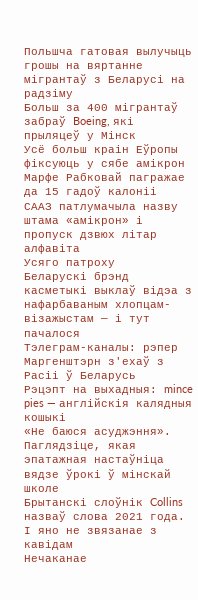Польшча гатовая вылучыць грошы на вяртанне мігрантаў з Беларусі на радзіму
Больш за 400 мігрантаў забраў Boeing, які прыляцеў у Мінск
Усё больш краін Еўропы фіксуюць у сябе амікрон
Марфе Рабковай пагражае да 15 гадоў калоніі
СААЗ патлумачыла назву штама «амікрон» і пропуск дзвюх літар алфавіта
Усяго патроху
Беларускі брэнд касметыкі выклаў відэа з нафарбаваным хлопцам-візажыстам — і тут пачалося
Тэлеграм-каналы: рэпер Маргенштэрн з'ехаў з Расіі ў Беларусь
Рэцэпт на выхадныя: mince pies — англійскія калядныя кошыкі
«Не баюся асуджэння». Паглядзіце, якая эпатажная настаўніца вядзе ўрокі ў мінскай школе
Брытанскі слоўнік Collins назваў слова 2021 года. І яно не звязанае з кавідам
Нечаканае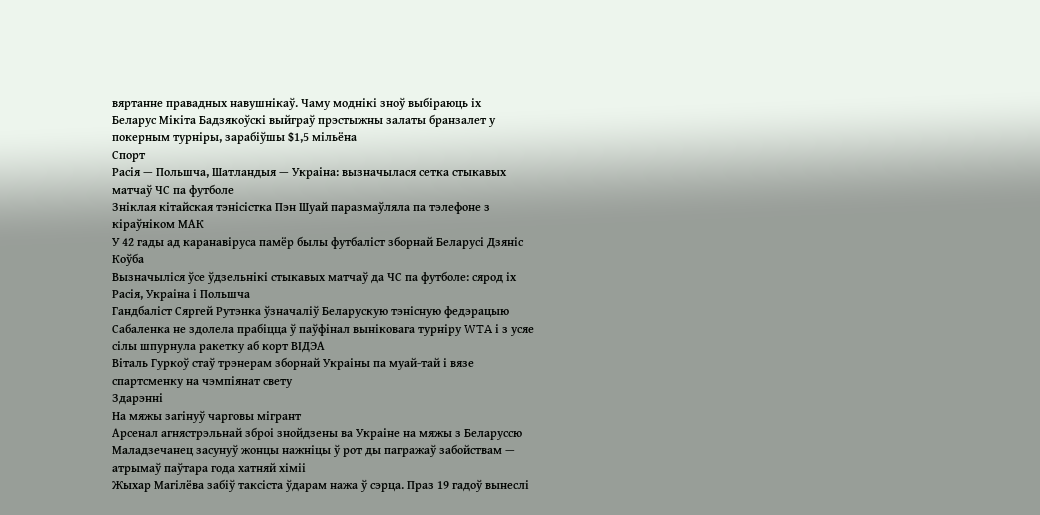вяртанне правадных навушнікаў. Чаму моднікі зноў выбіраюць іх
Беларус Мікіта Бадзякоўскі выйграў прэстыжны залаты бранзалет у покерным турніры, зарабіўшы $1,5 мільёна
Спорт
Расія — Польшча, Шатландыя — Украіна: вызначылася сетка стыкавых матчаў ЧС па футболе
Зніклая кітайская тэнісістка Пэн Шуай паразмаўляла па тэлефоне з кіраўніком МАК
У 42 гады ад каранавіруса памёр былы футбаліст зборнай Беларусі Дзяніс Коўба
Вызначыліся ўсе ўдзельнікі стыкавых матчаў да ЧС па футболе: сярод іх Расія, Украіна і Польшча
Гандбаліст Сяргей Рутэнка ўзначаліў Беларускую тэнісную федэрацыю
Сабаленка не здолела прабіцца ў паўфінал выніковага турніру WTA і з усяе сілы шпурнула ракетку аб корт ВІДЭА
Віталь Гуркоў стаў трэнерам зборнай Украіны па муай-тай і вязе спартсменку на чэмпіянат свету
Здарэнні
На мяжы загінуў чарговы мігрант
Арсенал агнястрэльнай зброі знойдзены ва Украіне на мяжы з Беларуссю
Маладзечанец засунуў жонцы нажніцы ў рот ды пагражаў забойствам — атрымаў паўтара года хатняй хіміі
Жыхар Магілёва забіў таксіста ўдарам нажа ў сэрца. Праз 19 гадоў вынеслі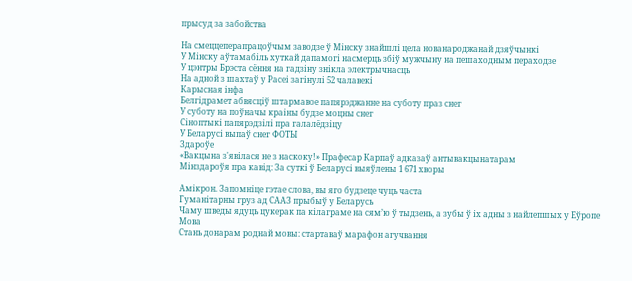прысуд за забойства

На смеццеперапрацоўчым заводзе ў Мінску знайшлі цела нованароджанай дзяўчынкі
У Мінску аўтамабіль хуткай дапамогі насмерць збіў мужчыну на пешаходным пераходзе
У цэнтры Брэста сёння на гадзіну знікла электрычнасць
На адной з шахтаў у Расеі загінулі 52 чалавекі
Карысная інфа
Белгідрамет абвясціў штармавое папярэджанне на суботу праз снег
У суботу на поўначы краіны будзе моцны снег
Сіноптыкі папярэдзілі пра галалёдзіцу
У Беларусі выпаў снег ФОТЫ
Здароўе
«Вакцына з'явілася не з наскоку!» Прафесар Карпаў адказаў антывакцынатарам
Мінздароўя пра кавід: За суткі ў Беларусі выяўлены 1 671 хворы

Амікрон. Запомніце гэтае слова, вы яго будзеце чуць часта
Гуманітарны груз ад СААЗ прыбыў у Беларусь
Чаму шведы ядуць цукерак па кілаграме на сям’ю ў тыдзень, а зубы ў іх адны з найлепшых у Еўропе
Мова
Стань донарам роднай мовы: стартаваў марафон агучвання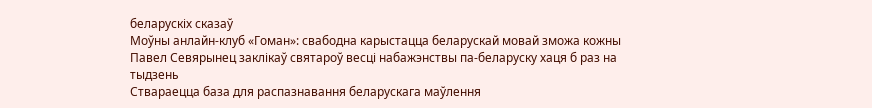беларускіх сказаў
Моўны анлайн-клуб «Гоман»: свабодна карыстацца беларускай мовай зможа кожны
Павел Севярынец заклікаў святароў весці набажэнствы па-беларуску хаця б раз на тыдзень
Ствараецца база для распазнавання беларускага маўлення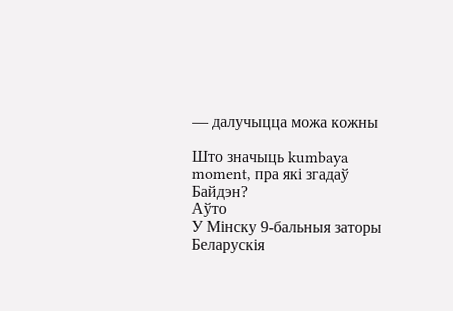— далучыцца можа кожны

Што значыць kumbaya moment, пра які згадаў Байдэн?
Аўто
У Мінску 9-бальныя заторы
Беларускія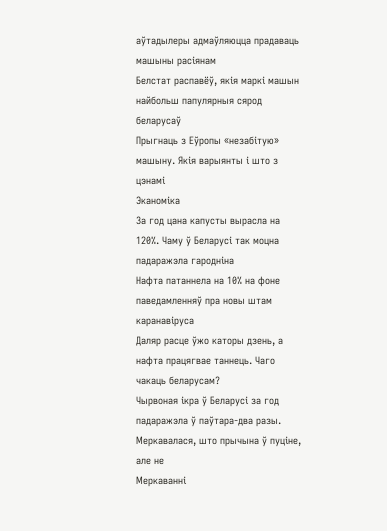аўтадылеры адмаўляюцца прадаваць машыны расіянам
Белстат распавёў, якія маркі машын найбольш папулярныя сярод беларусаў
Прыгнаць з Еўропы «незабітую» машыну. Якія варыянты і што з цэнамі
Эканоміка
За год цана капусты вырасла на 120%. Чаму ў Беларусі так моцна падаражэла гародніна
Нафта патаннела на 10% на фоне паведамленняў пра новы штам каранавіруса
Даляр расце ўжо каторы дзень, а нафта працягвае таннець. Чаго чакаць беларусам?
Чырвоная ікра ў Беларусі за год падаражэла ў паўтара-два разы. Меркавалася, што прычына ў пуціне, але не
Меркаванні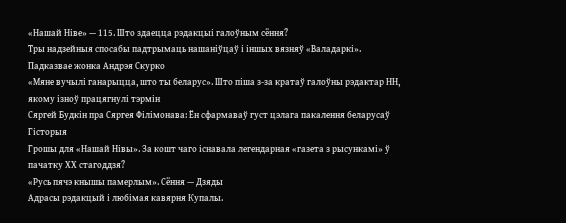«Нашай Ніве» — 115. Што здаецца рэдакцыі галоўным сёння?
Тры надзейныя спосабы падтрымаць нашаніўцаў і іншых вязняў «Валадаркі». Падказвае жонка Андрэя Скурко
«Мяне вучылі ганарыцца, што ты беларус». Што піша з-за кратаў галоўны рэдактар НН, якому ізноў працягнулі тэрмін
Сяргей Будкін пра Сяргея Філімонава: Ён сфармаваў густ цэлага пакалення беларусаў
Гісторыя
Грошы для «Нашай Нівы». За кошт чаго існавала легендарная «газета з рысункамі» ў пачатку ХХ стагоддзя?
«Русь пячэ кнышы памерлым». Сёння — Дзяды
Адрасы рэдакцый і любімая кавярня Купалы.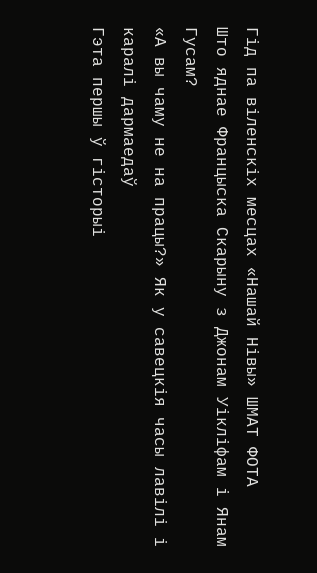Гід па віленскіх месцах «Нашай Нівы» ШМАТ ФОТА
Што яднае Францыска Скарыну з Джонам Уікліфам і Янам Гусам?
«А вы чаму не на працы?» Як у савецкія часы лавілі і каралі дармаедаў
Гэта першы ў гісторыі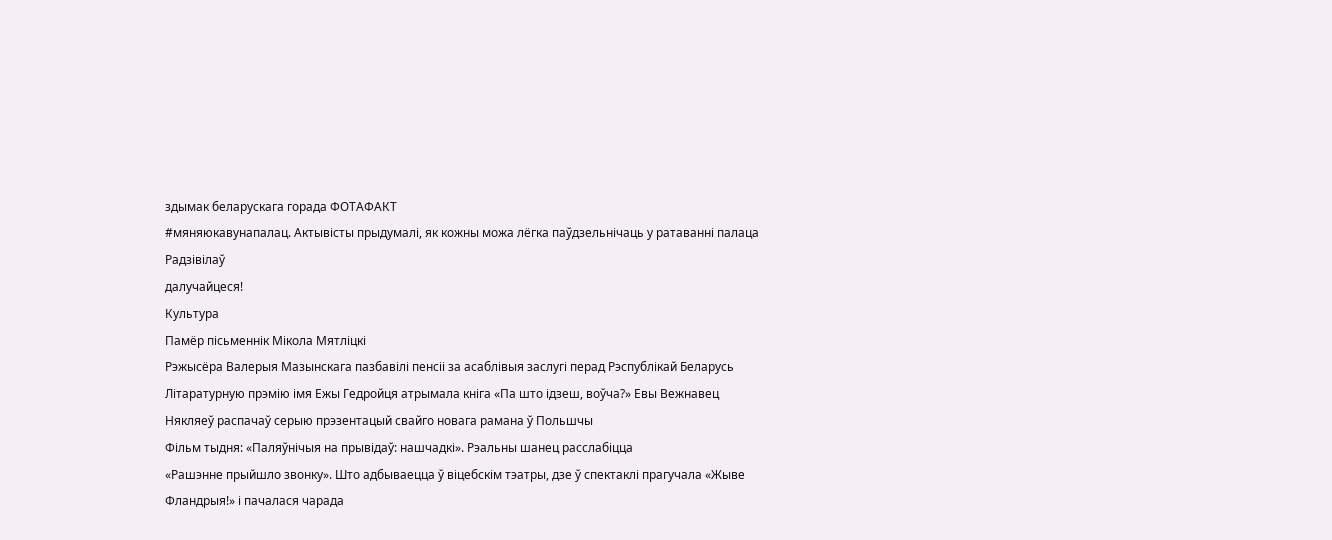здымак беларускага горада ФОТАФАКТ
#мяняюкавунапалац. Актывісты прыдумалі, як кожны можа лёгка паўдзельнічаць у ратаванні палаца Радзівілаў
далучайцеся!
Культура
Памёр пісьменнік Мікола Мятліцкі
Рэжысёра Валерыя Мазынскага пазбавілі пенсіі за асаблівыя заслугі перад Рэспублікай Беларусь
Літаратурную прэмію імя Ежы Гедройця атрымала кніга «Па што ідзеш, воўча?» Евы Вежнавец
Някляеў распачаў серыю прэзентацый свайго новага рамана ў Польшчы
Фільм тыдня: «Паляўнічыя на прывідаў: нашчадкі». Рэальны шанец расслабіцца
«Рашэнне прыйшло звонку». Што адбываецца ў віцебскім тэатры, дзе ў спектаклі прагучала «Жыве Фландрыя!» і пачалася чарада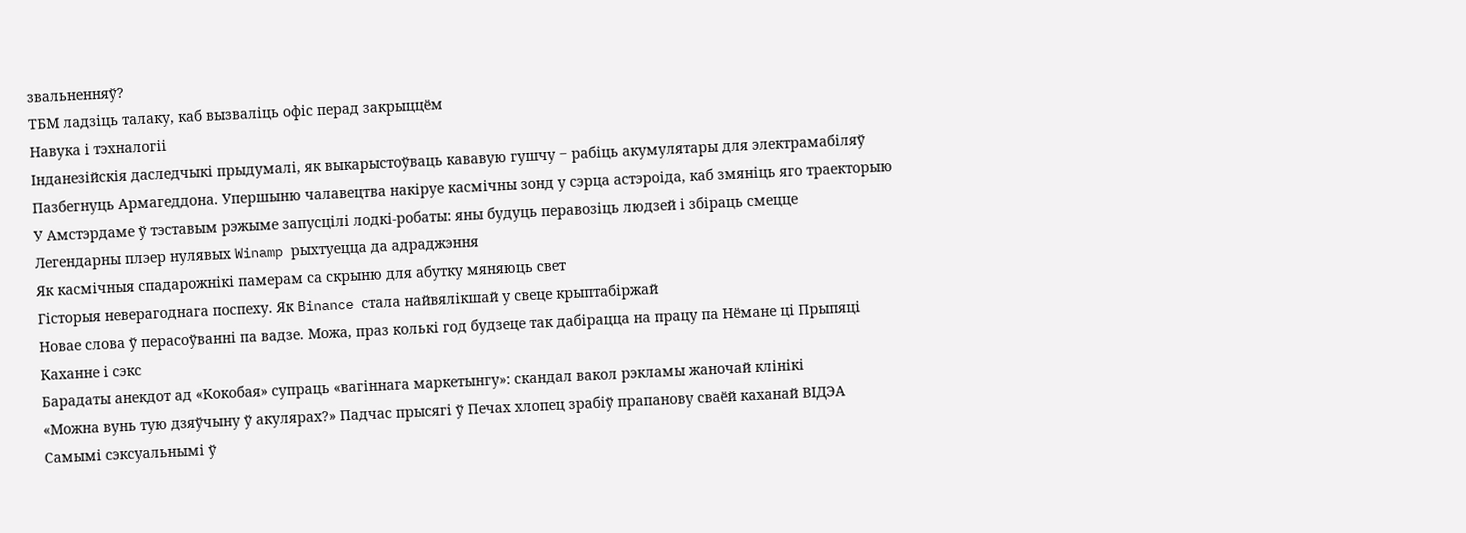звальненняў?
ТБМ ладзіць талаку, каб вызваліць офіс перад закрыццём
Навука і тэхналогіі
Інданезійскія даследчыкі прыдумалі, як выкарыстоўваць кававую гушчу ‒ рабіць акумулятары для электрамабіляў
Пазбегнуць Армагеддона. Упершыню чалавецтва накіруе касмічны зонд у сэрца астэроіда, каб змяніць яго траекторыю
У Амстэрдаме ў тэставым рэжыме запусцілі лодкі-робаты: яны будуць перавозіць людзей і збіраць смецце
Легендарны плэер нулявых Winamp рыхтуецца да адраджэння
Як касмічныя спадарожнікі памерам са скрыню для абутку мяняюць свет
Гісторыя неверагоднага поспеху. Як Binance стала найвялікшай у свеце крыптабіржай
Новае слова ў перасоўванні па вадзе. Можа, праз колькі год будзеце так дабірацца на працу па Нёмане ці Прыпяці
Каханне і сэкс
Барадаты анекдот ад «Кокобая» супраць «вагіннага маркетынгу»: скандал вакол рэкламы жаночай клінікі
«Можна вунь тую дзяўчыну ў акулярах?» Падчас прысягі ў Печах хлопец зрабіў прапанову сваёй каханай ВІДЭА
Самымі сэксуальнымі ў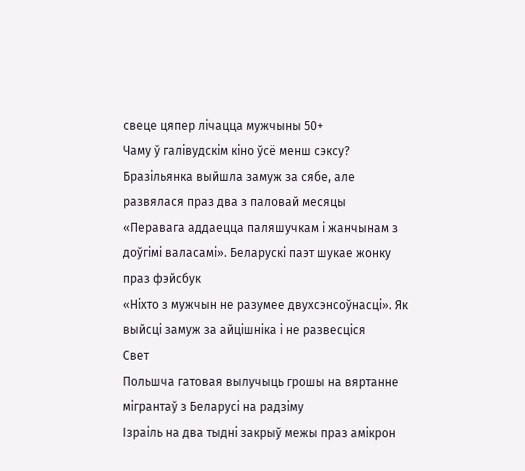свеце цяпер лічацца мужчыны 50+
Чаму ў галівудскім кіно ўсё менш сэксу?
Бразільянка выйшла замуж за сябе, але развялася праз два з паловай месяцы
«Перавага аддаецца паляшучкам і жанчынам з доўгімі валасамі». Беларускі паэт шукае жонку праз фэйсбук
«Ніхто з мужчын не разумее двухсэнсоўнасці». Як выйсці замуж за айцішніка і не развесціся
Свет
Польшча гатовая вылучыць грошы на вяртанне мігрантаў з Беларусі на радзіму
Ізраіль на два тыдні закрыў межы праз амікрон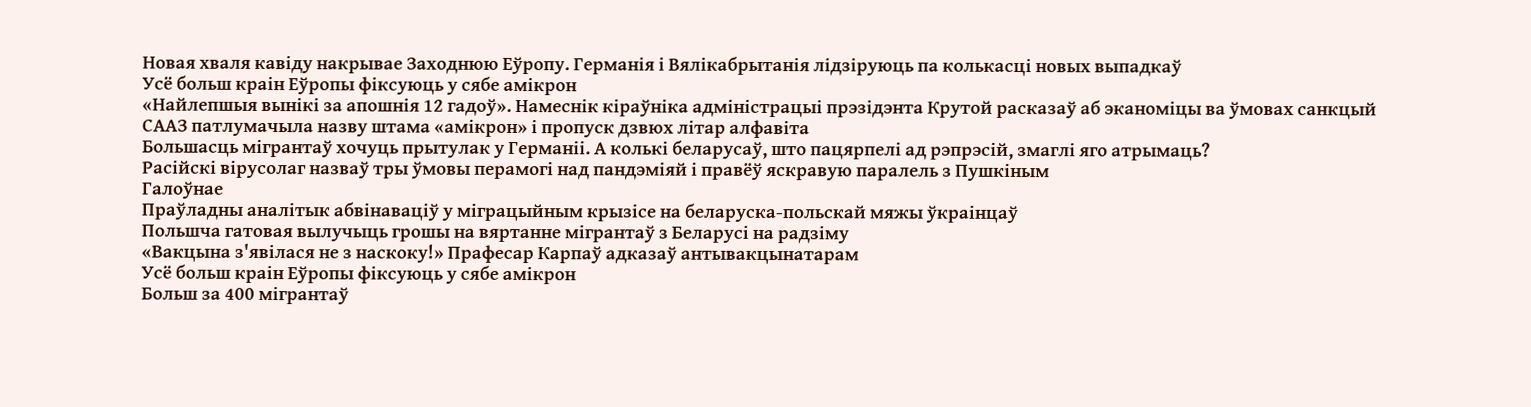Новая хваля кавіду накрывае Заходнюю Еўропу. Германія і Вялікабрытанія лідзіруюць па колькасці новых выпадкаў
Усё больш краін Еўропы фіксуюць у сябе амікрон
«Найлепшыя вынікі за апошнія 12 гадоў». Намеснік кіраўніка адміністрацыі прэзідэнта Крутой расказаў аб эканоміцы ва ўмовах санкцый
СААЗ патлумачыла назву штама «амікрон» і пропуск дзвюх літар алфавіта
Большасць мігрантаў хочуць прытулак у Германіі. А колькі беларусаў, што пацярпелі ад рэпрэсій, змаглі яго атрымаць?
Расійскі вірусолаг назваў тры ўмовы перамогі над пандэміяй і правёў яскравую паралель з Пушкіным
Галоўнае
Праўладны аналітык абвінаваціў у міграцыйным крызісе на беларуска-польскай мяжы ўкраінцаў
Польшча гатовая вылучыць грошы на вяртанне мігрантаў з Беларусі на радзіму
«Вакцына з'явілася не з наскоку!» Прафесар Карпаў адказаў антывакцынатарам
Усё больш краін Еўропы фіксуюць у сябе амікрон
Больш за 400 мігрантаў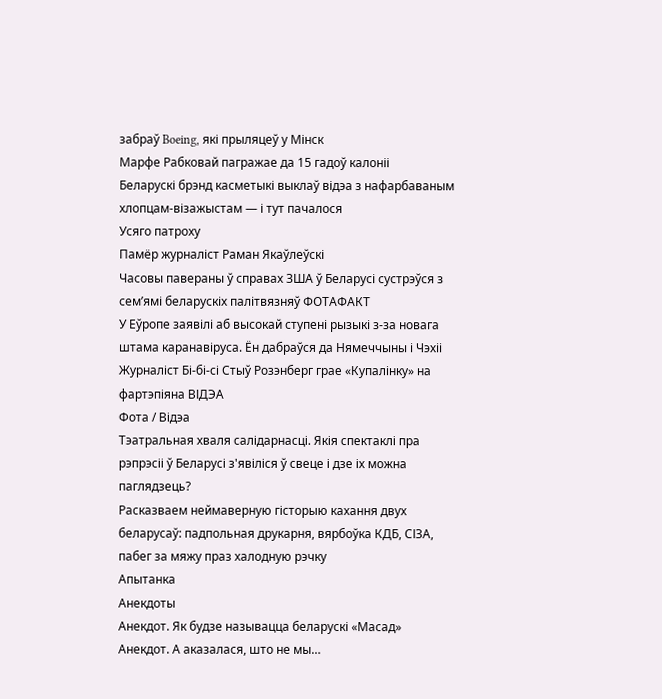забраў Boeing, які прыляцеў у Мінск
Марфе Рабковай пагражае да 15 гадоў калоніі
Беларускі брэнд касметыкі выклаў відэа з нафарбаваным хлопцам-візажыстам — і тут пачалося
Усяго патроху
Памёр журналіст Раман Якаўлеўскі
Часовы павераны ў справах ЗША ў Беларусі сустрэўся з сем’ямі беларускіх палітвязняў ФОТАФАКТ
У Еўропе заявілі аб высокай ступені рызыкі з-за новага штама каранавіруса. Ён дабраўся да Нямеччыны і Чэхіі
Журналіст Бі-бі-сі Стыў Розэнберг грае «Купалінку» на фартэпіяна ВІДЭА
Фота / Відэа
Тэатральная хваля салідарнасці. Якія спектаклі пра рэпрэсіі ў Беларусі з'явіліся ў свеце і дзе іх можна паглядзець?
Расказваем неймаверную гісторыю кахання двух беларусаў: падпольная друкарня, вярбоўка КДБ, СІЗА, пабег за мяжу праз халодную рэчку
Апытанка
Анекдоты
Анекдот. Як будзе называцца беларускі «Масад»
Анекдот. А аказалася, што не мы…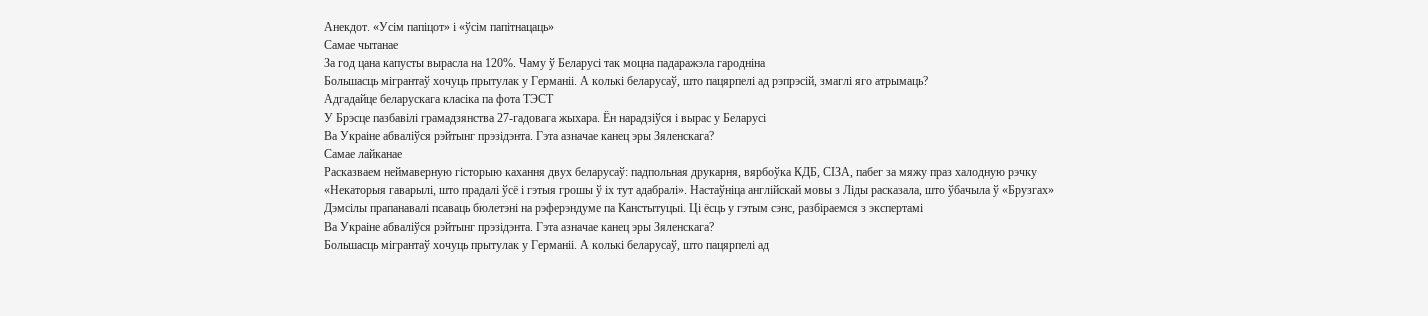Анекдот. «Усім папіцот» і «ўсім папітнацаць»
Самае чытанае
За год цана капусты вырасла на 120%. Чаму ў Беларусі так моцна падаражэла гародніна
Большасць мігрантаў хочуць прытулак у Германіі. А колькі беларусаў, што пацярпелі ад рэпрэсій, змаглі яго атрымаць?
Адгадайце беларускага класіка па фота ТЭСТ
У Брэсце пазбавілі грамадзянства 27-гадовага жыхара. Ён нарадзіўся і вырас у Беларусі
Ва Украіне абваліўся рэйтынг прэзідэнта. Гэта азначае канец эры Зяленскага?
Самае лайканае
Расказваем неймаверную гісторыю кахання двух беларусаў: падпольная друкарня, вярбоўка КДБ, СІЗА, пабег за мяжу праз халодную рэчку
«Некаторыя гаварылі, што прадалі ўсё і гэтыя грошы ў іх тут адабралі». Настаўніца англійскай мовы з Ліды расказала, што ўбачыла ў «Брузгах»
Дэмсілы прапанавалі псаваць бюлетэні на рэферэндуме па Канстытуцыі. Ці ёсць у гэтым сэнс, разбіраемся з экспертамі
Ва Украіне абваліўся рэйтынг прэзідэнта. Гэта азначае канец эры Зяленскага?
Большасць мігрантаў хочуць прытулак у Германіі. А колькі беларусаў, што пацярпелі ад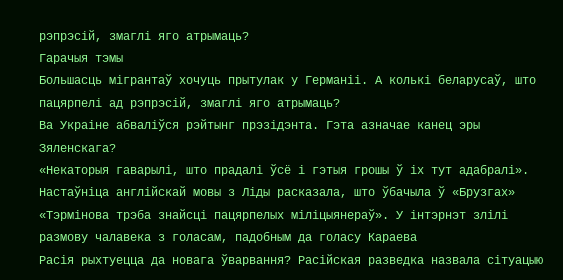рэпрэсій, змаглі яго атрымаць?
Гарачыя тэмы
Большасць мігрантаў хочуць прытулак у Германіі. А колькі беларусаў, што пацярпелі ад рэпрэсій, змаглі яго атрымаць?
Ва Украіне абваліўся рэйтынг прэзідэнта. Гэта азначае канец эры Зяленскага?
«Некаторыя гаварылі, што прадалі ўсё і гэтыя грошы ў іх тут адабралі». Настаўніца англійскай мовы з Ліды расказала, што ўбачыла ў «Брузгах»
«Тэрмінова трэба знайсці пацярпелых міліцыянераў». У інтэрнэт злілі размову чалавека з голасам, падобным да голасу Караева
Расія рыхтуецца да новага ўварвання? Расійская разведка назвала сітуацыю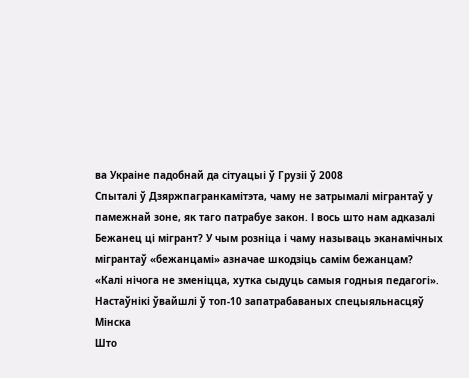ва Украіне падобнай да сітуацыі ў Грузіі ў 2008
Спыталі ў Дзяржпагранкамітэта, чаму не затрымалі мігрантаў у памежнай зоне, як таго патрабуе закон. І вось што нам адказалі
Бежанец ці мігрант? У чым розніца і чаму называць эканамічных мігрантаў «бежанцамі» азначае шкодзіць самім бежанцам?
«Калі нічога не зменіцца, хутка сыдуць самыя годныя педагогі». Настаўнікі ўвайшлі ў топ-10 запатрабаваных спецыяльнасцяў Мінска
Што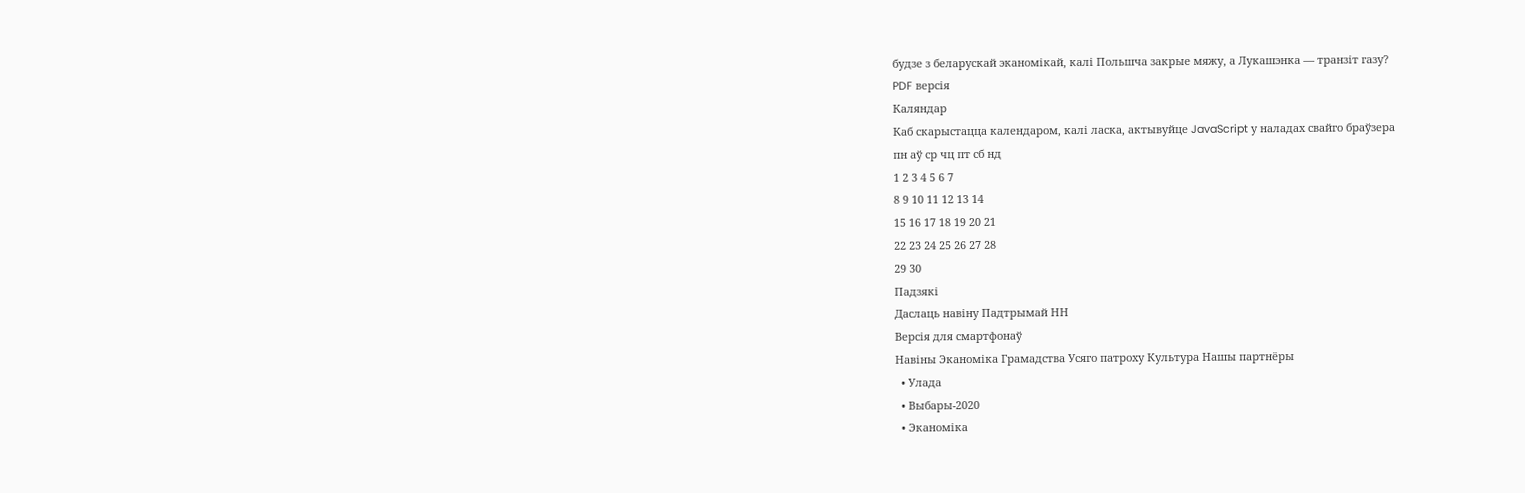будзе з беларускай эканомікай, калі Польшча закрые мяжу, а Лукашэнка — транзіт газу?
PDF версія
Каляндар
Каб скарыстацца календаром, калі ласка, актывуйце JavaScript у наладах свайго браўзера
пн аў ср чц пт сб нд
1 2 3 4 5 6 7
8 9 10 11 12 13 14
15 16 17 18 19 20 21
22 23 24 25 26 27 28
29 30
Падзякі
Даслаць навіну Падтрымай НН
Версія для смартфонаў
Навіны Эканоміка Грамадства Усяго патроху Культура Нашы партнёры
  • Улада
  • Выбары-2020
  • Эканоміка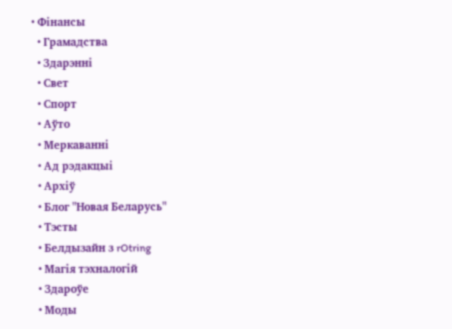• Фінансы
  • Грамадства
  • Здарэнні
  • Свет
  • Спорт
  • Аўто
  • Меркаванні
  • Ад рэдакцыі
  • Архіў
  • Блог "Новая Беларусь"
  • Тэсты
  • Белдызайн з rOtring
  • Магія тэхналогій
  • Здароўе
  • Моды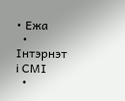• Ежа
  • Інтэрнэт і СМІ
  •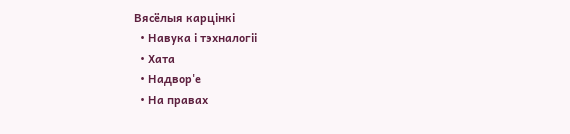Вясёлыя карцінкі
  • Навука і тэхналогіі
  • Хата
  • Надвор'е
  • На правах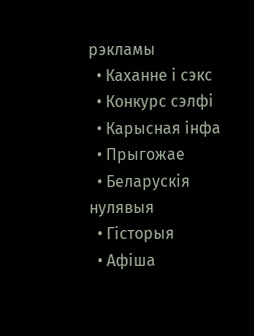рэкламы
  • Каханне і сэкс
  • Конкурс сэлфі
  • Карысная інфа
  • Прыгожае
  • Беларускія нулявыя
  • Гісторыя
  • Афіша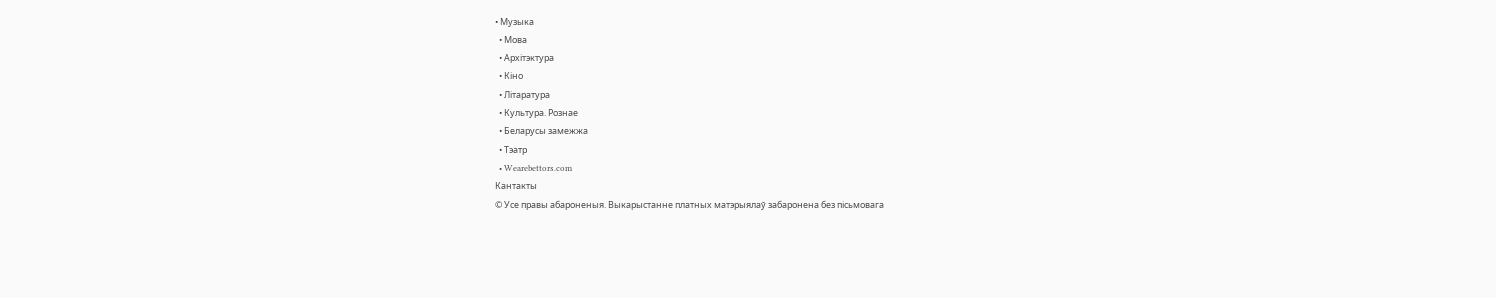• Музыка
  • Мова
  • Архітэктура
  • Кіно
  • Літаратура
  • Культура. Рознае
  • Беларусы замежжа
  • Тэатр
  • Wearebettors.com
Кантакты
© Усе правы абароненыя. Выкарыстанне платных матэрыялаў забаронена без пісьмовага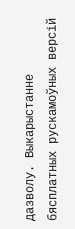дазволу. Выкарыстанне бясплатных рускамоўных версій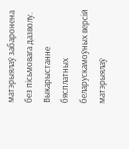матэрыялаў забаронена без пісьмовага дазволу. Выкарыстанне бясплатных беларускамоўных версій матэрыялаў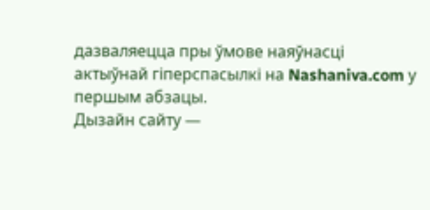дазваляецца пры ўмове наяўнасці актыўнай гіперспасылкі на Nashaniva.com у першым абзацы.
Дызайн сайту —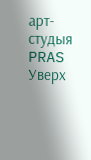арт-студыя PRAS
Уверх